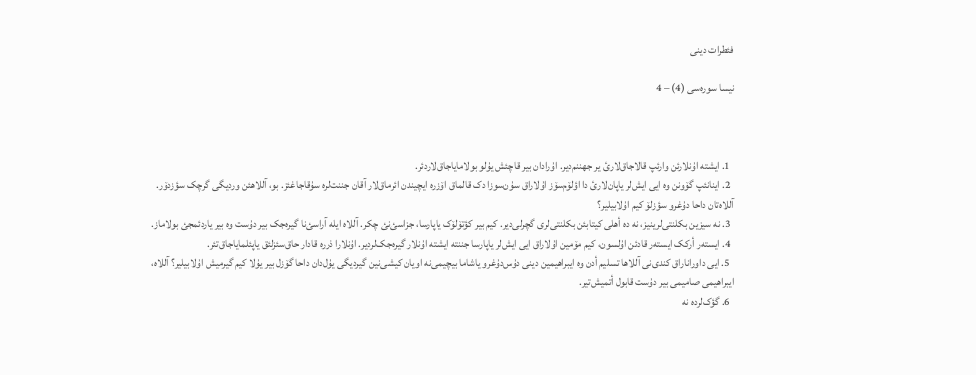فئطرات دینی

نیسا سورەسی (4) – 4



  1. ایشتە اۇنلارئن وارئپ قالاجاق‌لارئ یر جهننم‌دیر. اۇرادان بیر قاچئش یۇلو بولامایاجاق‌لاردئر.
  2. اینانئپ گۆونن وە ایی ایش‌لر یاپان‌لارئ دا اؤلۆم‌سۆز اۇلاراق سۇن‌سوزا دک قالماق اۆزرە ایچیندن ائرماق‌لار آقان جننت‌لرە سۇقاجاغئز. بو، آللاهئن وردیگی گرچک سؤزدۆر. آللاەتان داحا دۇغرو سؤزلۆ کیم اۇلابیلیر؟
  3. نە سیزین بکلنتی‌لرینیز، نە دە أهلی کیتابئن بکلنتی‌لری گچرلی‌دیر. کیم بیر کؤتۆلۆک یاپارسا، جزاسئ‌نئ چکر. آللاە ایلە آراسئ‌نا گیرەجک بیر دۇست وە بیر یاردئمجئ بولاماز.
  4. ایستەر أرکک ایستەر قادئن اۇلسون، کیم مۆمین اۇلاراق ایی ایش‌لر یاپارسا جننتە ایشتە اۇنلار گیرەجک‌لردیر. اۇنلارا ذررە قادار حاق‌سئزلئق یاپئلمایاجاق‌تئر.
  5. ایی داوراناراق کندی‌نی آللاها تسلیم أدن وە ایبراهیمین دینی دۇس‌دۇغرو یاشاما بیچیمی‌نە اویان کیشی‌نین گیردیگی یۇل‌دان داحا گۆزل بیر یۇلا کیم گیرمیش اۇلابیلیر؟ آللاە، ایبراهیمی صامیمی بیر دۇست قابول أتمیش‌تیر.
  6. گؤک‌لردە نە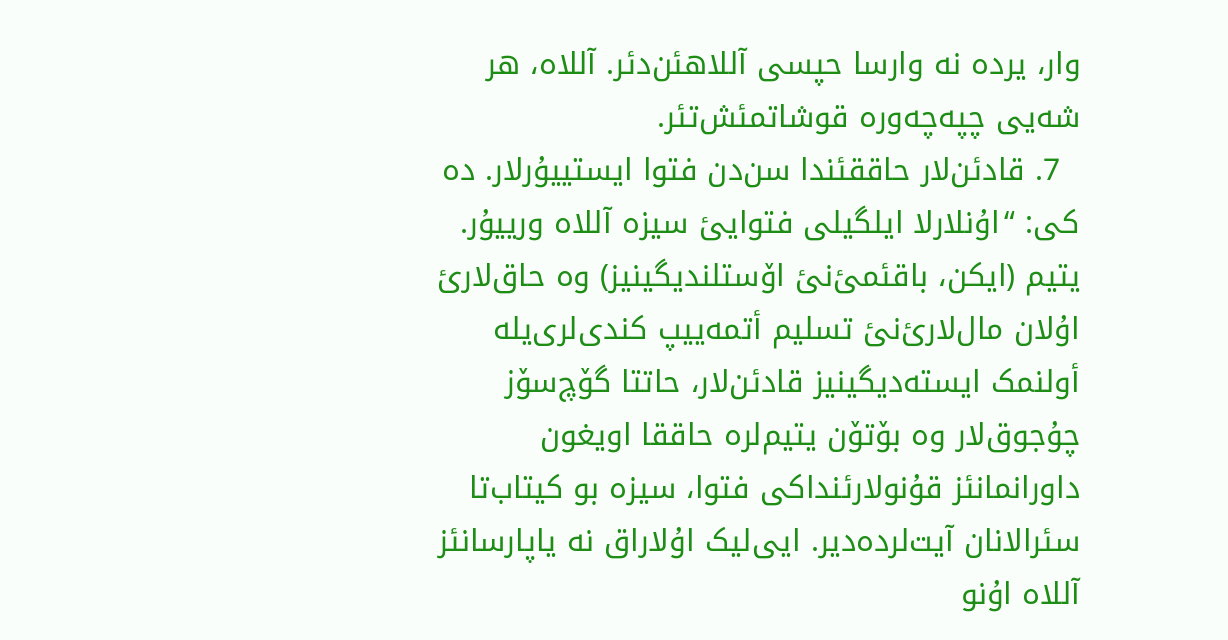وار، یردە نە وارسا حپسی آللاهئن‌دئر. آللاە، هر شەیی چپەچەورە قوشاتمئش‌تئر.
  7. قادئن‌لار حاققئندا سن‌دن فتوا ایستییۇرلار. دە کی: “اۇنلارلا ایلگیلی فتوایئ سیزە آللاە ورییۇر. یتیم (ایکن، باقئمئ‌نئ اۆستلندیگینیز) وە حاق‌لارئ اۇلان مال‌لارئ‌نئ تسلیم أتمەییپ کندی‌لری‌یلە أولنمک ایستەدیگینیز قادئن‌لار، حاتتا گۆچ‌سۆز چۇجوق‌لار وە بۆتۆن یتیم‌لرە حاققا اویغون داورانمانئز قۇنولارئنداکی فتوا، سیزە بو کیتاب‌تا سئرالانان آیت‌لردەدیر. ایی‌لیک اۇلاراق نە یاپارسانئز آللاە اۇنو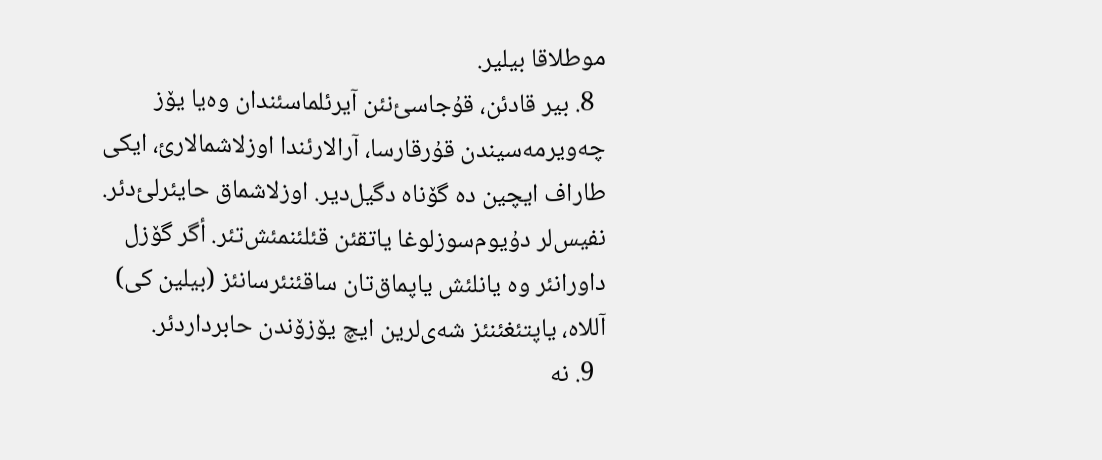موطلاقا بیلیر.
  8. بیر قادئن، قۇجاسئ‌نئن آیرئلماسئندان وەیا یۆز چەویرمەسیندن قۇرقارسا، آرالارئندا اوزلاشمالارئ، ایکی طاراف ایچین دە گۆناە دگیل‌دیر. اوزلاشماق حایئرلئ‌دئر. نفیس‌لر دۇیوم‌سوزلوغا یاتقئن قئلئنمئش‌تئر. أگر گۆزل داورانئر وە یانلئش یاپماق‌تان ساقئنئرسانئز (بیلین کی) آللاە، یاپتئغئنئز شەی‌لرین ایچ یۆزۆندن حابرداردئر.
  9. نە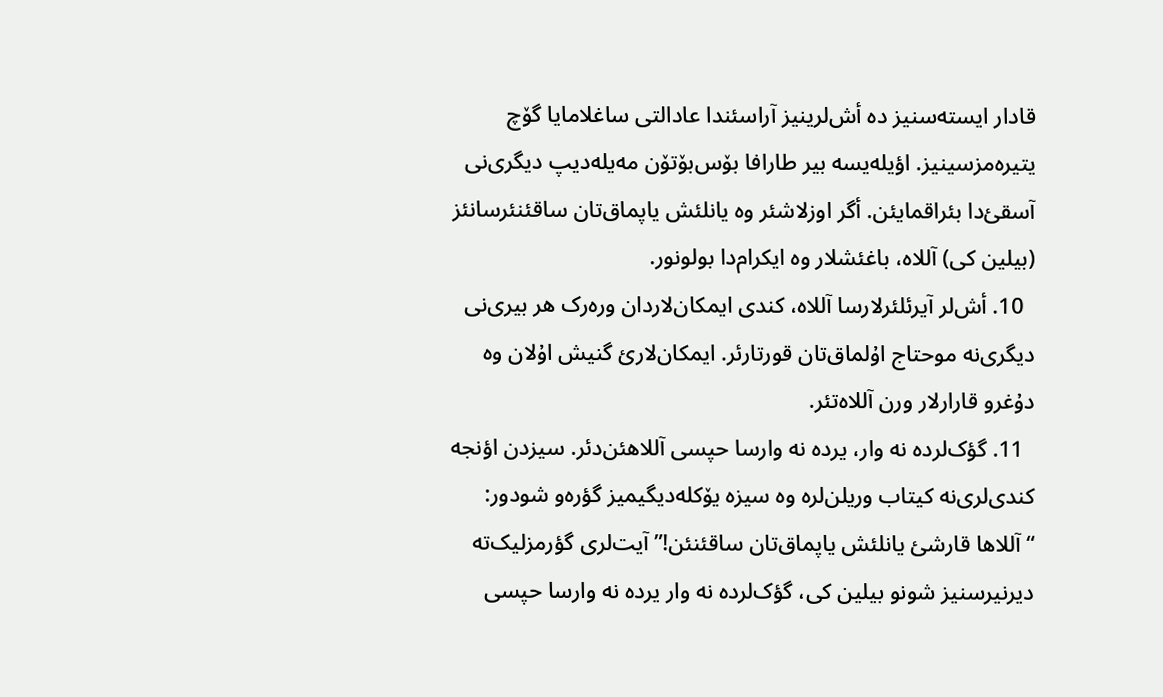قادار ایستەسنیز دە أش‌لرینیز آراسئندا عادالتی ساغلامایا گۆچ یتیرەمزسینیز. اؤیلەیسە بیر طارافا بۆس‌بۆتۆن مەیلەدیپ دیگری‌نی آسقئ‌دا بئراقمایئن. أگر اوزلاشئر وە یانلئش یاپماق‌تان ساقئنئرسانئز (بیلین کی) آللاە، باغئشلار وە ایکرام‌دا بولونور.
  10. أش‌لر آیرئلئرلارسا آللاە، کندی ایمکان‌لاردان ورەرک هر بیری‌نی دیگری‌نە موحتاج اۇلماق‌تان قورتارئر. ایمکان‌لارئ گنیش اۇلان وە دۇغرو قارارلار ورن آللاەتئر.
  11. گؤک‌لردە نە وار، یردە نە وارسا حپسی آللاهئن‌دئر. سیزدن اؤنجە کندی‌لری‌نە کیتاب وریلن‌لرە وە سیزە یۆکلەدیگیمیز گؤرەو شودور: “آللاها قارشئ یانلئش یاپماق‌تان ساقئنئن!” آیت‌لری گؤرمزلیک‌تە دیرنیرسنیز شونو بیلین کی، گؤک‌لردە نە وار یردە نە وارسا حپسی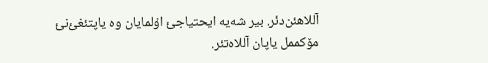آللاهئن‌دئر. بیر شەیە ایحتیاجئ اۇلمایان وە یاپتئغئ‌نئ مۆکممل یاپان آللاەتئر.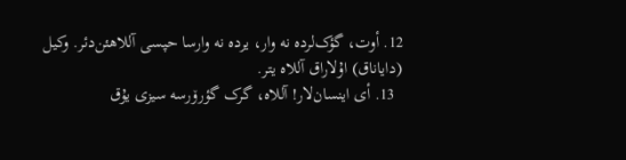12. أوت، گؤک‌لردە نە وار، یردە نە وارسا حپسی آللاهئن‌دئر. وکیل (دایاناق) اۇلاراق آللاە یتر.
  13. أی اینسان‌لار! آللاە، گرک گؤرۆرسە سیزی یۇق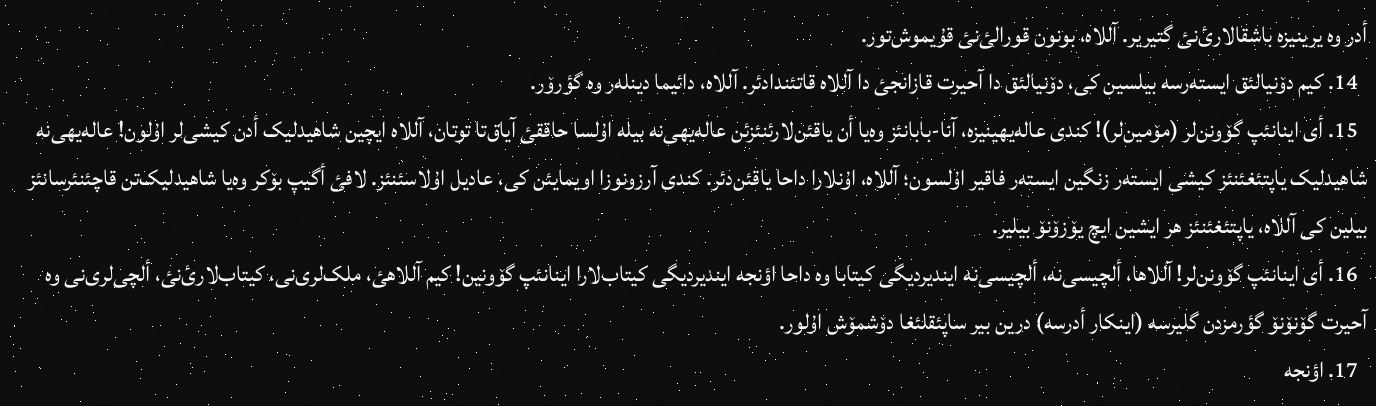أدر وە یرینیزە باشقالارئ‌نئ گتیریر. آللاە، بونون قورالئ‌نئ قۇیموش‌تور.
  14. کیم دۆنیالئق ایستەرسە بیلسین کی، دۆنیالئق دا آحیرت قازانجئ دا آللاە قاتئندادئر. آللاە، دائیما دینلەر وە گؤرۆر.
  15. أی اینانئپ گۆونن‌لر (مۆمین‌لر)! کندی عالەیهینیزە، آنا-بابانئز وەیا أن یاقئن‌لارئنئزئن عالەیهی‌نە بیلە اۇلسا حاققئ آیاق‌تا توتان، آللاە ایچین شاهیدلیک أدن کیشی‌لر اۇلون! عالەیهی‌نە شاهیدلیک یاپتئغئنئز کیشی ایستەر زنگین ایستەر فاقیر اۇلسون؛ آللاە، اۇنلارا داحا یاقئن‌دئر. کندی آرزونوزا اویمایئن کی، عادیل اۇلاسئنئز. لافئ أگیپ بۆکر وەیا شاهیدلیک‌تن قاچئنئرسانئز بیلین کی آللاە، یاپتئغئنئز هر ایشین ایچ یۆزۆنۆ بیلیر.
  16. أی اینانئپ گۆونن‌لر! آللاها، ألچیسی‌نە، ألچیسی‌نە ایندیردیگی کیتابا وە داحا اؤنجە ایندیردیگی کیتاب‌لارا اینانئپ گۆونین! کیم آللاهئ، ملک‌لری‌نی، کیتاب‌لارئ‌نئ، ألچی‌لری‌نی وە آحیرت گۆنۆنۆ گؤرمزدن گلیرسە (اینکار أدرسە) درین بیر ساپئقلئغا دۆشمۆش اۇلور.
  17. اؤنجە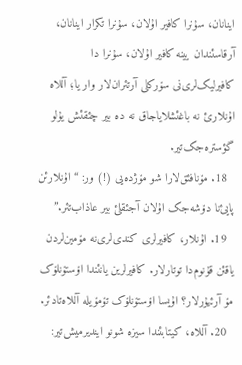اینانان، سۇنرا کافیر اۇلان، سۇنرا تکرار اینانان، آرقاسئندان یینە کافیر اۇلان، سۇنرا دا کافیرلیک‌لری‌نی سۆرکلی آرتئران‌لار وار یا؛ آللاە اۇنلارئ نە باغئشلایاجاق نە دە بیر چئقئش یۇلو گؤسترەجک‌تیر.
  18. مۆنافئق‌لارا شو مۆژدەیی (!) ور: “اۇنلارئن پایئ‌نا دۆشەجک اۇلان آجئقلئ بیر عاذاب‌تئر.”
  19. اۇنلار، کافیرلری کندی‌لری‌نە مۆمین‌لردن یاقئن قۇنوم‌دا توتارلار. کافیرلرین یانئندا اۆستۆنلۆک مۆ آرئیۇرلار؟ اۇیسا اۆستۆنلۆک تۆمۆیلە آللاەتادئر.
  20. آللاە، کیتابئندا سیزە شونو ایندیرمیش‌تیر: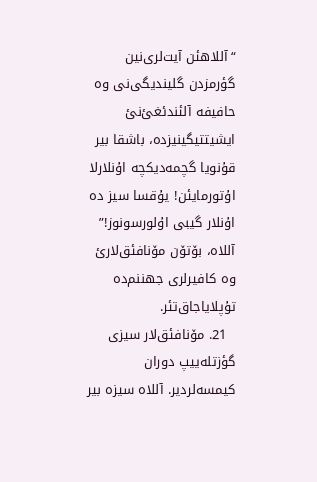“آللاهئن آیت‌لری‌نین گؤرمزدن گلیندیگی‌نی وە حافیفە آلئندئغئ‌نئ ایشیتتیگینیزدە، باشقا بیر قۇنویا گچمەدیکچە اۇنلارلا اۇتورمایئن! یۇقسا سیز دە اۇنلار گیبی اۇلورسونوز!” آللاە، بۆتۆن مۆنافئق‌لارئ وە کافیرلری جهننم‌دە تۇپلایاجاق‌تئر.
  21. مۆنافئق‌لار سیزی گؤزتلەییپ دوران کیمسەلردیر. آللاە سیزە بیر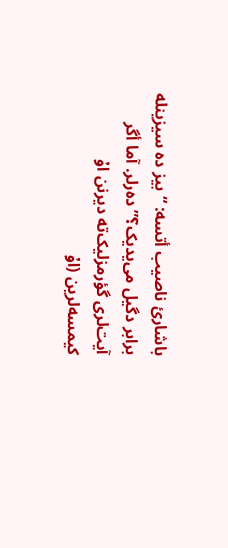باشارئ ناصیب أتسە: “بیز دە سیزینلە برابر دگیل می‌یدیک؟” دەرلر. آما أگر آیت‌لری گؤرمزلیک‌تە دیرنن اۇ کیمسەلرین (اۇ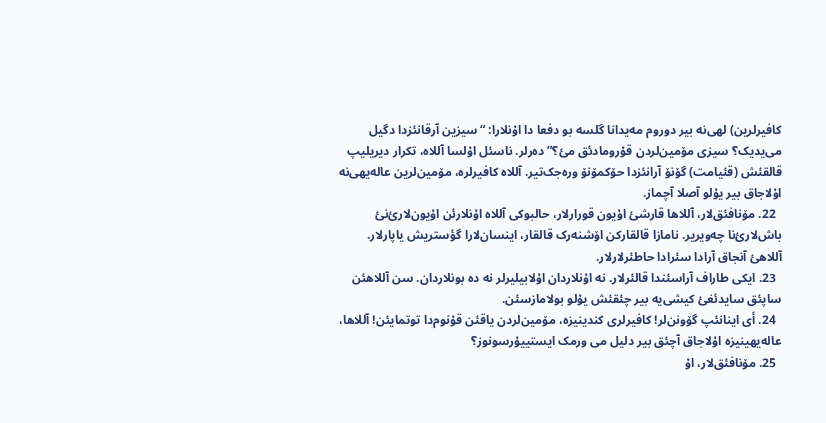کافیرلرین) لهی‌نە بیر دوروم مەیدانا گلسە بو دفعا دا اۇنلارا: “سیزین آرقانئزدا دگیل می‌یدیک؟ سیزی مۆمین‌لردن قۇرومادئق مئ؟” دەرلر. ناسئل اۇلسا آللاە، تکرار دیریلیپ قالقئش (قئیامت) گۆنۆ آرانئزدا حۆکمۆنۆ ورەجک‌تیر. آللاە کافیرلرە، مۆمین‌لرین عالەیهی‌نە اۇلاجاق بیر یۇلو آصلا آچماز.
  22. مۆنافئق‌لار، آللاها قارشئ اۇیون قورارلار، حالبوکی آللاە اۇنلارئن اۇیون‌لارئ‌نئ باش‌لارئ‌نا چەویریر. نامازا قالقارکن اۆشنەرک قالقار، اینسان‌لارا گؤستریش یاپارلار. آللاهئ آنجاق آرادا سئرادا حاطئرلارلار.
  23. ایکی طاراف آراسئندا قالئرلار. نە اۇنلاردان اۇلابیلیرلر نە دە بونلاردان. سن آللاهئن ساپئق سایدئغئ کیشی‌یە بیر چئقئش یۇلو بولامازسئن.
  24. أی اینانئپ گۆونن‌لر! کافیرلری کندینیزە، مۆمین‌لردن یاقئن قۇنوم‌دا توتمایئن! آللاها، عالەیهینیزە اۇلاجاق آچئق بیر دلیل می ورمک ایستییۇرسونوز؟
  25. مۆنافئق‌لار، اۇ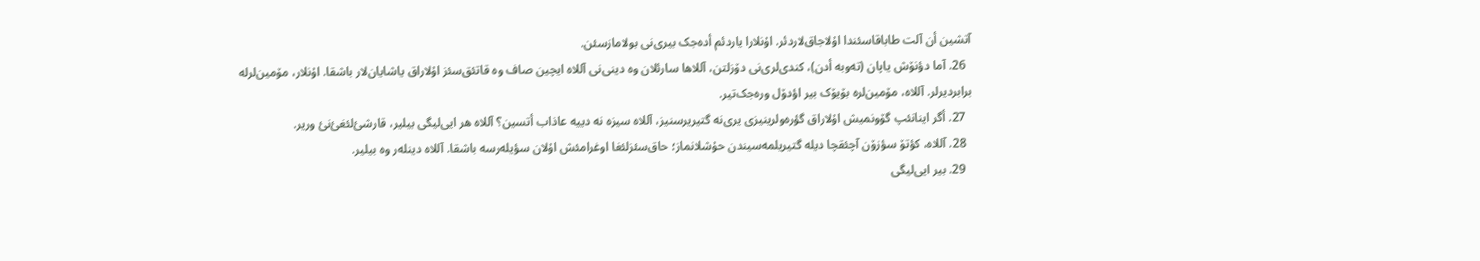آتشین أن آلت طاباقاسئندا اۇلاجاق‌لاردئر. اۇنلارا یاردئم أدەجک بیری‌نی بولامازسئن.
  26. آما دؤنۆش یاپان (تەوبە أدن)، کندی‌لری‌نی دۆزلتن، آللاها سارئلان وە دینی‌نی آللاە ایچین صاف وە قاتئق‌سئز اۇلاراق یاشایان‌لار باشقا. اۇنلار، مۆمین‌لرلە برابردیرلر. آللاە، مۆمین‌لرە بۆیۆک بیر اؤدۆل ورەجک‌تیر.
  27. أگر اینانئپ گۆونمیش اۇلاراق گؤرەولرینیزی یری‌نە گتیریرسنیز، آللاە سیزە نە دییە عاذاب أتسین؟ آللاە هر ایی‌لیگی بیلیر، قارشئ‌لئغئ‌نئ وریر.
  28. آللاە، کؤتۆ سؤزۆن آچئقچا دیلە گتیریلمەسیندن حۇشلانماز؛ حاق‌سئزلئغا اوغرامئش اۇلان سؤیلەرسە باشقا. آللاە دینلەر وە بیلیر.
  29. بیر ایی‌لیگی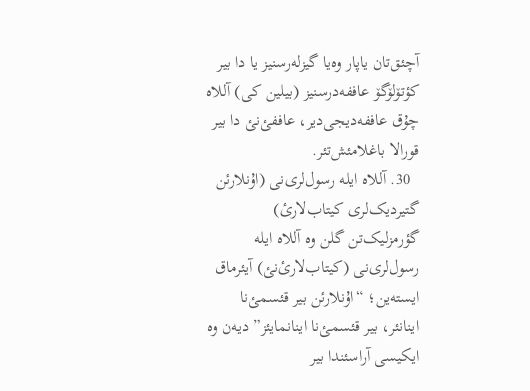آچئق‌تان یاپار وەیا گیزلەرسنیز یا دا بیر کؤتۆلۆگۆ عاففەدرسنیز (بیلین کی) آللاە چۇق عاففەدیجی‌دیر، عاففئ‌نئ دا بیر قورالا باغلامئش‌تئر.
  30. آللاە ایلە رسول‌لری‌نی (اۇنلارئن گتیردیک‌لری کیتاب‌لارئ) گؤرمزلیک‌تن گلن وە آللاە ایلە رسول‌لری‌نی (کیتاب‌لارئ‌نئ) آیئرماق ایستەین؛ “اۇنلارئن بیر قئسمئ‌نا اینانئر، بیر قئسمئ‌نا اینانمایئز” دیەن وە ایکیسی آراسئندا بیر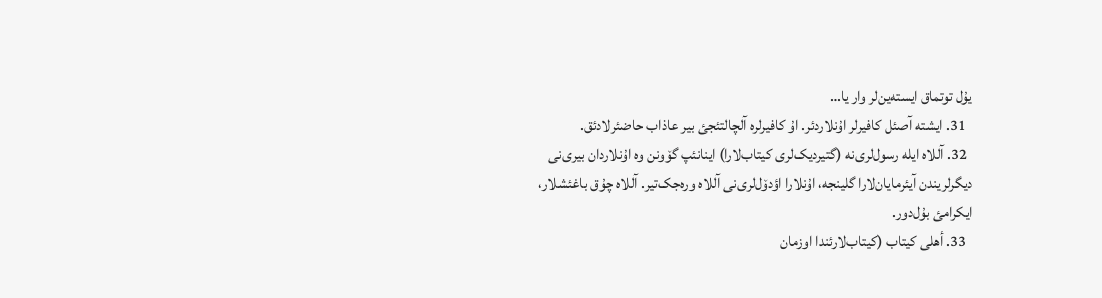یۇل توتماق ایستەین‌لر وار یا…
  31. ایشتە آصئل کافیرلر اۇنلاردئر. اۇ کافیرلرە آلچالتئجئ بیر عاذاب حاضئرلادئق.
  32. آللاە ایلە رسول‌لری‌نە (گتیردیک‌لری کیتاب‌لارا) اینانئپ گۆونن وە اۇنلاردان بیری‌نی دیگرلریندن آیئرمایان‌لارا گلینجە، اۇنلارا اؤدۆل‌لری‌نی آللاە ورەجک‌تیر. آللاە چۇق باغئشلار، ایکرامئ بۇل‌دور.
  33. أهلی کیتاب (کیتاب‌لارئندا اوزمان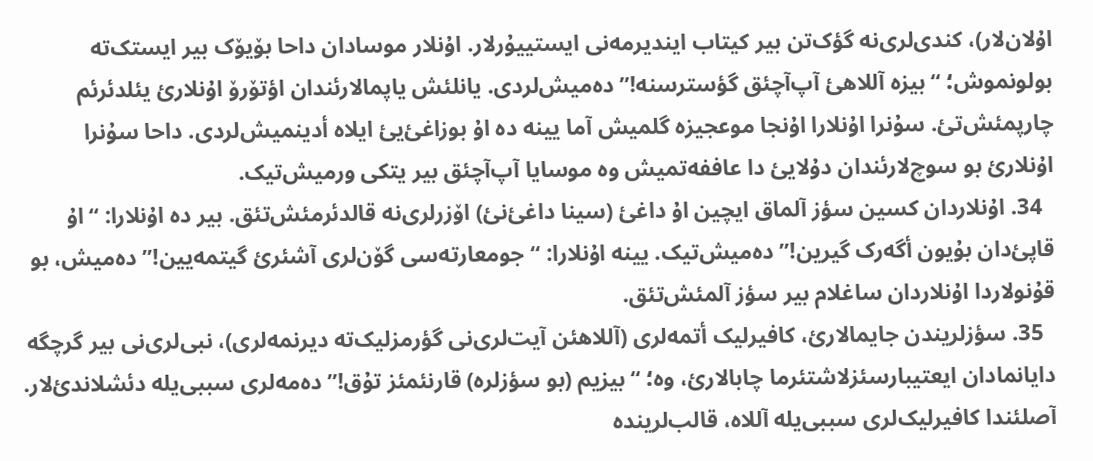اۇلان‌لار)، کندی‌لری‌نە گؤک‌تن بیر کیتاب ایندیرمەنی ایستییۇرلار. اۇنلار موسادان داحا بۆیۆک بیر ایستک‌تە بولونموش؛ “بیزە آللاهئ آپ‌آچئق گؤسترسنە!” دەمیش‌لردی. یانلئش یاپمالارئندان اؤتۆرۆ اۇنلارئ یئلدئرئم چارپمئش‌تئ. سۇنرا اۇنلارا اۇنجا موعجیزە گلمیش آما یینە دە اۇ بوزاغئ‌یئ ایلاە أدینمیش‌لردی. داحا سۇنرا اۇنلارئ بو سوچ‌لارئندان دۇلایئ دا عاففەتمیش وە موسایا آپ‌آچئق بیر یتکی ورمیش‌تیک.
  34. اۇنلاردان کسین سؤز آلماق ایچین اۇ داغئ (سینا داغئ‌نئ) اۆزرلری‌نە قالدئرمئش‌تئق. بیر دە اۇنلارا: “اۇ قاپئ‌دان بۇیون أگەرک گیرین!” دەمیش‌تیک. یینە اۇنلارا: “جومعارتەسی گۆن‌لری آشئرئ گیتمەیین!” دەمیش، بو قۇنولاردا اۇنلاردان ساغلام بیر سؤز آلمئش‌تئق.
  35. سؤزلریندن جایمالارئ، کافیرلیک أتمەلری (آللاهئن آیت‌لری‌نی گؤرمزلیک‌تە دیرنمەلری)، نبی‌لری‌نی بیر گرچگە دایانمادان ایعتیبارسئزلاشتئرما چابالارئ، وە؛ “بیزیم (بو سؤزلرە) قارنئمئز تۇق!” دەمەلری سببی‌یلە دئشلاندئ‌لار. آصلئندا کافیرلیک‌لری سببی‌یلە آللاە، قالب‌لریندە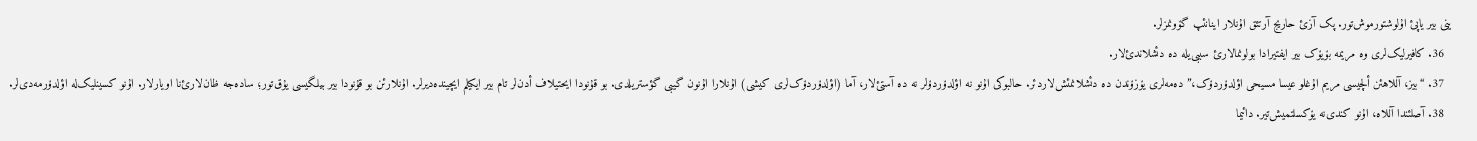ینی بیر یاپئ اۇلوشتورموش‌تور. پک آزئ حاریج آرتئق اۇنلار اینانئپ گۆونمزلر.
  36. کافیرلیک‌لری وە مریمە بۆیۆک بیر ایفتیرادا بولونمالارئ سببی‌یلە دە دئشلاندئ‌لار.
  37. “بیز، آللاهئن ألچیسی مریم اۇغلو عیسا مسیحی اؤلدۆردۆک،” دەمەلری یۆزۆندن دە دئشلانمئش‌لاردئر. حالبوکی اۇنو نە اؤلدۆردۆلر نە دە آستئ‌لار، آما (اؤلدۆردۆک‌لری کیشی) اۇنلارا اۇنون گیبی گؤستریلدی. بو قۇنودا ایحتیلاف أدن‌لر تام بیر ایکیلم ایچیندەدیرلر. اۇنلارئن بو قۇنودا بیر بیلگیسی یۇق‌تور؛ سادەجە ظان‌لارئ‌نا اویارلار. اۇنو کسینلیک‌لە اؤلدۆرمەدی‌لر.
  38. آصلئندا آللاە، اۇنو کندی‌نە یۆکسلتمیش‌تیر. دائیما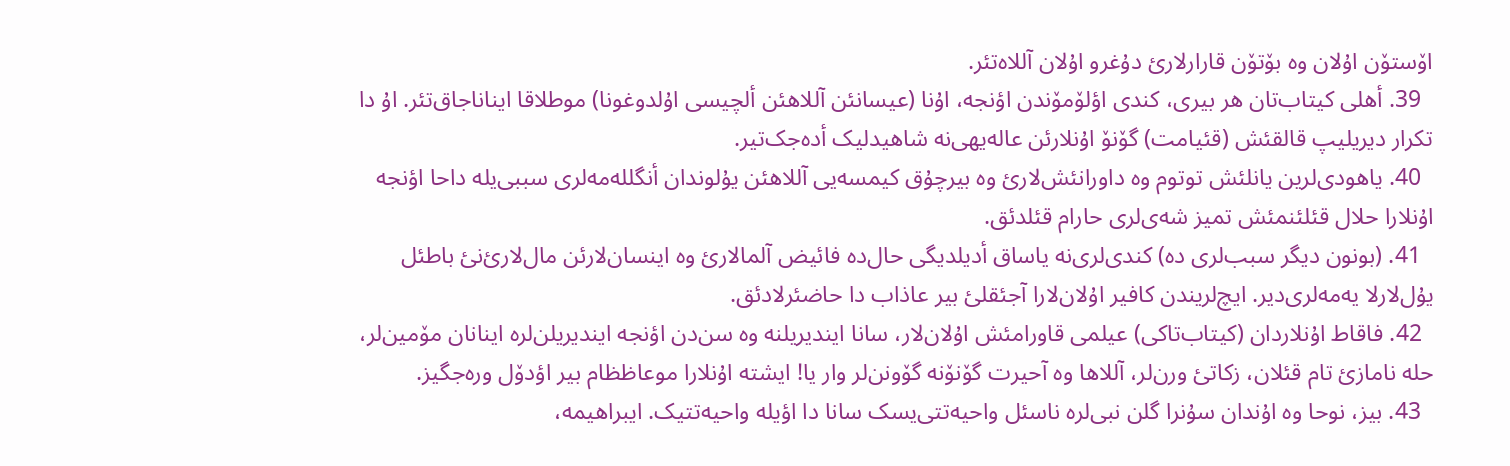اۆستۆن اۇلان وە بۆتۆن قارارلارئ دۇغرو اۇلان آللاەتئر.
  39. أهلی کیتاب‌تان هر بیری، کندی اؤلۆمۆندن اؤنجە، اۇنا (عیسانئن آللاهئن ألچیسی اۇلدوغونا) موطلاقا ایناناجاق‌تئر. اۇ دا تکرار دیریلیپ قالقئش (قئیامت) گۆنۆ اۇنلارئن عالەیهی‌نە شاهیدلیک أدەجک‌تیر.
  40. یاهودی‌لرین یانلئش توتوم وە داورانئش‌لارئ وە بیرچۇق کیمسەیی آللاهئن یۇلوندان أنگللەمەلری سببی‌یلە داحا اؤنجە اۇنلارا حلال قئلئنمئش تمیز شەی‌لری حارام قئلدئق.
  41. (بونون دیگر سبب‌لری دە) کندی‌لری‌نە یاساق أدیلدیگی حال‌دە فائیض آلمالارئ وە اینسان‌لارئن مال‌لارئ‌نئ باطئل یۇل‌لارلا یەمەلری‌دیر. ایچ‌لریندن کافیر اۇلان‌لارا آجئقلئ بیر عاذاب دا حاضئرلادئق.
  42. فاقاط اۇنلاردان (کیتاب‌تاکی) عیلمی قاورامئش اۇلان‌لار، سانا ایندیریلنە وە سن‌دن اؤنجە ایندیریلن‌لرە اینانان مۆمین‌لر، حلە نامازئ تام قئلان، زکاتئ ورن‌لر، آللاها وە آحیرت گۆنۆنە گۆونن‌لر وار یا! ایشتە اۇنلارا موعاظظام بیر اؤدۆل ورەجگیز.
  43. بیز، نوحا وە اۇندان سۇنرا گلن نبی‌لرە ناسئل واحیەتتی‌یسک سانا دا اؤیلە واحیەتتیک. ایبراهیمە،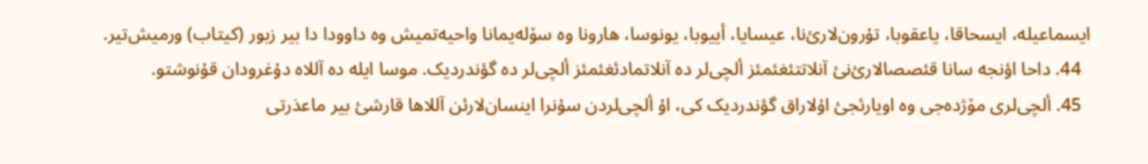ایسماعیلە، ایسحاقا، یاعقوبا، تۇرون‌لارئ‌نا، عیسایا، أییوبا، یونوسا، هارونا وە سۆلەیمانا واحیەتمیش وە داوودا دا بیر زبور (کیتاب) ورمیش‌تیر.
  44. داحا اؤنجە سانا قئصصالارئ‌نئ آنلاتتئغئمئز ألچی‌لر دە آنلاتمادئغئمئز ألچی‌لر دە گؤندردیک. موسا ایلە دە آللاە دۇغرودان قۇنوشتو.
  45. ألچی‌لری مۆژدەجی وە اویارئجئ اۇلاراق گؤندردیک کی، اۇ ألچی‌لردن سۇنرا اینسان‌لارئن آللاها قارشئ بیر ماعذرتی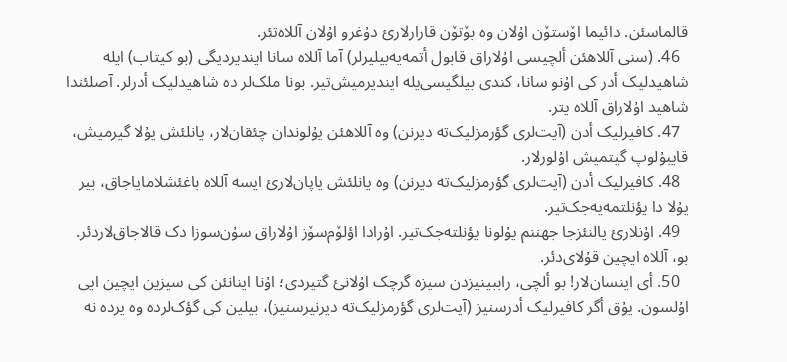قالماسئن. دائیما اۆستۆن اۇلان وە بۆتۆن قارارلارئ دۇغرو اۇلان آللاەتئر.
  46. (سنی آللاهئن ألچیسی اۇلاراق قابول أتمەیەبیلیرلر) آما آللاە سانا ایندیردیگی (بو کیتاب) ایلە شاهیدلیک أدر کی اۇنو سانا، کندی بیلگیسی‌یلە ایندیرمیش‌تیر. بونا ملک‌لر دە شاهیدلیک أدرلر. آصلئندا شاهید اۇلاراق آللاە یتر.
  47. کافیرلیک أدن (آیت‌لری گؤرمزلیک‌تە دیرنن) وە آللاهئن یۇلوندان چئقان‌لار، یانلئش یۇلا گیرمیش، قایبۇلوپ گیتمیش اۇلورلار.
  48. کافیرلیک أدن (آیت‌لری گؤرمزلیک‌تە دیرنن) وە یانلئش یاپان‌لارئ ایسە آللاە باغئشلامایاجاق، بیر یۇلا دا یؤنلتمەیەجک‌تیر.
  49. اۇنلارئ یالنئزجا جهننم یۇلونا یؤنلتەجک‌تیر. اۇرادا اؤلۆم‌سۆز اۇلاراق سۇن‌سوزا دک قالاجاق‌لاردئر. بو، آللاە ایچین قۇلای‌دئر.
  50. أی اینسان‌لار! بو ألچی، راببینیزدن سیزە گرچک اۇلانئ گتیردی؛ اۇنا اینانئن کی سیزین ایچین ایی اۇلسون. یۇق أگر کافیرلیک أدرسنیز (آیت‌لری گؤرمزلیک‌تە دیرنیرسنیز)، بیلین کی گؤک‌لردە وە یردە نە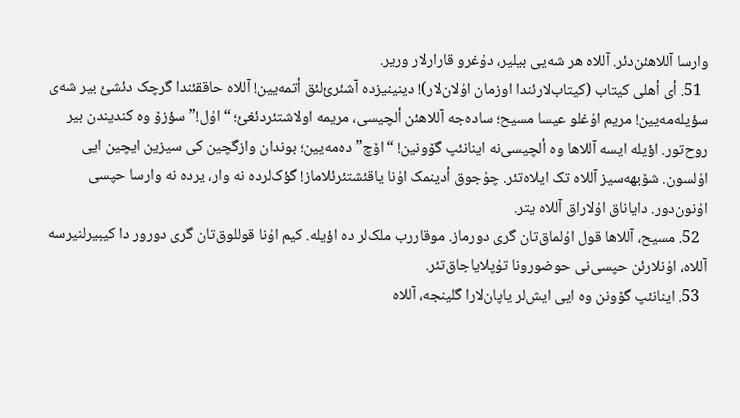وارسا آللاهئن‌دئر. آللاە هر شەیی بیلیر، دۇغرو قارارلار وریر.
  51. أی أهلی کیتاب (کیتاب‌لارئندا اوزمان اۇلان‌لار)! دینینیزدە آشئرئ‌لئق أتمەیین! آللاە حاققئندا گرچک دئشئ بیر شەی سؤیلەمەیین! مریم اۇغلو عیسا مسیح؛ سادەجە آللاهئن ألچیسی، مریمە اولاشتئردئغئ؛ “اۇل!” سؤزۆ وە کندیندن بیر روح‌تور. اؤیلە ایسە آللاها وە ألچیسی‌نە اینانئپ گۆونین! “اۆچ” دەمەیین؛ بوندان وازگچین کی سیزین ایچین ایی اۇلسون. شۆبهەسیز آللاە تک ایلاەتئر. چۇجوق أدینمک اۇنا یاقئشتئرئلاماز! گؤک‌لردە نە وار، یردە نە وارسا حپسی اۇنون‌دور. دایاناق اۇلاراق آللاە یتر.
  52. مسیح، آللاها قول اۇلماق‌تان گری دورماز. موقاررب ملک‌لر دە اؤیلە. کیم اۇنا قوللوق‌تان گری دورور دا کیبیرلنیرسە آللاە، اۇنلارئن حپسی‌نی حوضورونا تۇپلایاجاق‌تئر.
  53. اینانئپ گۆونن وە ایی ایش‌لر یاپان‌لارا گلینجە، آللاە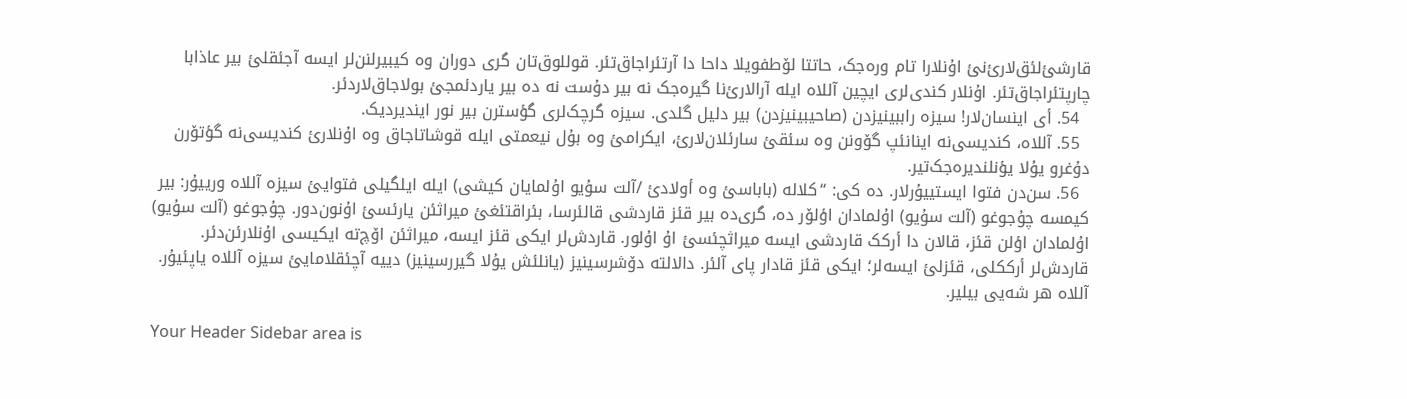قارشئ‌لئق‌لارئ‌نئ اۇنلارا تام ورەجک، حاتتا لۆطفویلا داحا دا آرتئراجاق‌تئر. قوللوق‌تان گری دوران وە کیبیرلنن‌لر ایسە آجئقلئ بیر عاذابا چارپتئراجاق‌تئر. اۇنلار کندی‌لری ایچین آللاە ایلە آرالارئ‌نا گیرەجک نە بیر دۇست نە دە بیر یاردئمجئ بولاجاق‌لاردئر.
  54. أی اینسان‌لار! سیزە راببینیزدن (صاحیبینیزدن) بیر دلیل گلدی. سیزە گرچک‌لری گؤسترن بیر نور ایندیردیک.
  55. آللاە، کندیسی‌نە اینانئپ گۆونن وە سئقئ سارئلان‌لارئ، ایکرامئ وە بۇل نیعمتی ایلە قوشاتاجاق وە اۇنلارئ کندیسی‌نە گؤتۆرن دۇغرو یۇلا یؤنلندیرەجک‌تیر.
  56. سن‌دن فتوا ایستییۇرلار. دە کی: “کلالە (باباسئ وە أولادئ /آلت سۇیو اۇلمایان کیشی) ایلە ایلگیلی فتوایئ سیزە آللاە ورییۇر: بیر کیمسە چۇجوغو (آلت سۇیو) اۇلمادان اؤلۆر دە، گری‌دە بیر قئز قاردشی قالئرسا، بئراقتئغئ میراثئن یارئسئ اۇنون‌دور. چۇجوغو (آلت سۇیو) اۇلمادان اؤلن قئز، قالان دا أرکک قاردشی ایسە میراثچئسئ اۇ اۇلور. قاردش‌لر ایکی قئز ایسە، میراثئن اۆچ‌تە ایکیسی اۇنلارئن‌دئر. قاردش‌لر أرککلی، قئزلئ ایسەلر؛ ایکی قئز قادار پای آلئر. دالالتە دۆشرسینیز (یانلئش یۇلا گیررسینیز) دییە آچئقلامایئ سیزە آللاە یاپئیۇر. آللاە هر شەیی بیلیر.

Your Header Sidebar area is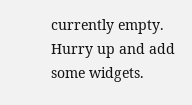currently empty. Hurry up and add some widgets.